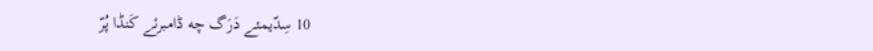10 سِدّیمئے دَرَگ چه ڈامبرئے کَنڈا پُرّ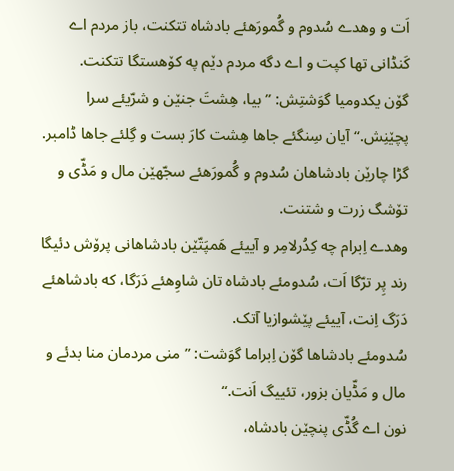اَت و وهدے سُدوم و گُمورَهئے بادشاه تتکنت، باز مردم اے کَنڈانی تها کپت و اے دگه مردم دێم په کۆهستگا تتکنت.
گۆن یکدومیا گوَشتِش: ”بیا، هِشتَ جنێن و شرّیئے سرا پچێنِش.“ آیان سِنگئے جاها هِشت کارَ بست و گِلئے جاها ڈامبر.
گڑا چارێن بادشاهان سُدوم و گُمورَهئے سجّهێن مال و مَڈّی و تۆشگ زرت و شتنت.
وهدے اِبرام چه کِدُرلامِر و آییئے هَمپَتّێن بادشاهانی پرۆش دئیگا رند پِر ترّگا اَت، سُدومئے بادشاه تان شاوِهئے دَرَگا، که بادشاهئے دَرَگ اِنت، آییئے پێشوازیا آتک.
سُدومئے بادشاها گۆن اِبراما گوَشت: ”منی مردمان منا بدئے و مال و مَڈّیان بزور، تئییگ اَنت.“
نون اے گُڈّی پنچێن بادشاه،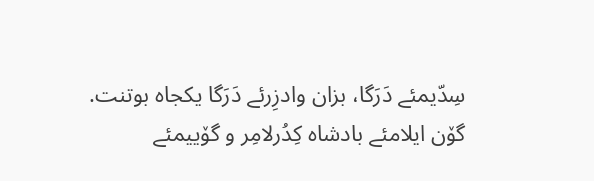سِدّیمئے دَرَگا، بزان وادزِرئے دَرَگا یکجاه بوتنت.
گۆن ایلامئے بادشاه کِدُرلامِر و گۆییمئے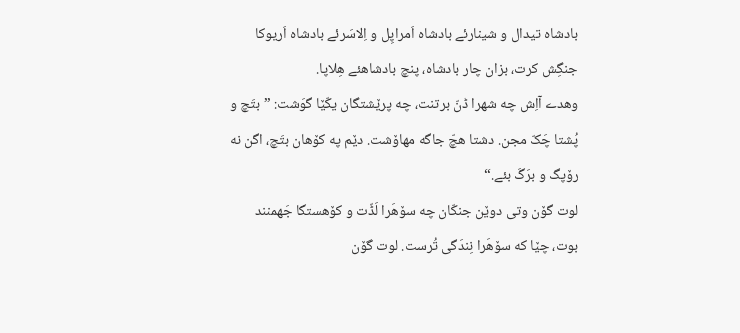بادشاه تیدال و شینارئے بادشاه اَمراپِل و اِلاسَرئے بادشاه اَریوکا جنگِش کرت، بزان چار بادشاه، پنچ بادشاهئے هِلاپا.
وهدے آاِش چه شهرا ڈنّ برتنت، چه پرێشتگان یکّێا گوَشت: ”بتَچ و پُشتا چَکّ مجن. دشتا هچّ جاگه مهاۆشت. دێم په کۆهان بتَچ، اگن نه رۆپگ و برَگَ بئے.“
لوت گۆن وتی دوێن جنکّان چه سۆهَرا لَڈّت و کۆهستگا جَهمنند بوت، چێا که سۆهَرا نِندَگی تُرست. لوت گۆن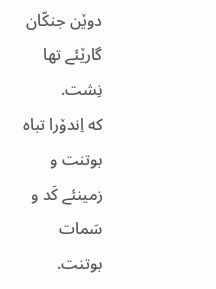دوێن جنکّان گارێئے تها نِشت.
که اِندۆرا تباه بوتنت و زمینئے کَد و سَمات بوتنت.